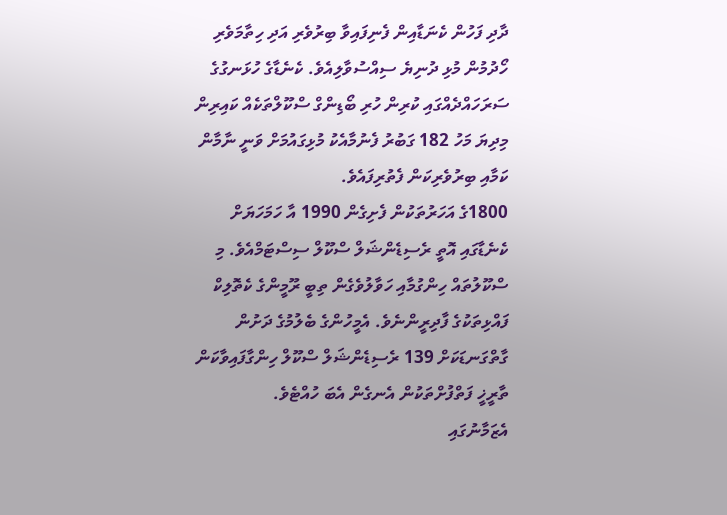ދާދި ފަހުން ކެނަޑާއިން ފެނިފައިވާ ބިރުވެރި އަދި ހިތާމަވެރި ހޯދުމުން މުޅި ދުނިޔެ ސިއްސުވާލިއެވެ. ކެނެޑާގެ ހުޅަނގުގެ ސަރަހައްދެއްގައި ކުރިން ހުރި ބޯޑިންގް ސްކޫލްތަކެއް ކައިރިން މިދިޔަ މަހު 182 ގަބުރު ފެނުމާއެކު މުޅިގައުމަށް ވަނީ ނާމާން ކަމާއި ބިރުވެރިކަން ފެތުރިފައެވެ.
1800ގެ އަހަރުތަކުން ފެށިގެން 1990 އާ ހަމަހަޔަށް ކެނެޑާގައި އޮތީ ރެސިޑެންޝަލް ސްކޫލް ސިސްޓަމްއެވެ. މި ސްކޫލުތައް ހިންގުމާއި ހަވާލުވެގެން ތިބީ ރޫމީންގެ ކެތޮލިކް ފައްޅިތަކުގެ ފާދިރީންނެވެ. އެމީހުންގެ ބެލުމުގެ ދަށުން ގާތްގަނޑަކަށް 139 ރެސިޑެންޝަލް ސްކޫލް ހިންގާފައިވާކަން ތާރީޚީ ފަތްފުށްތަކުން އެނގެން އެބަ ހުއްޓެވެ.
އެޒަމާނުގައި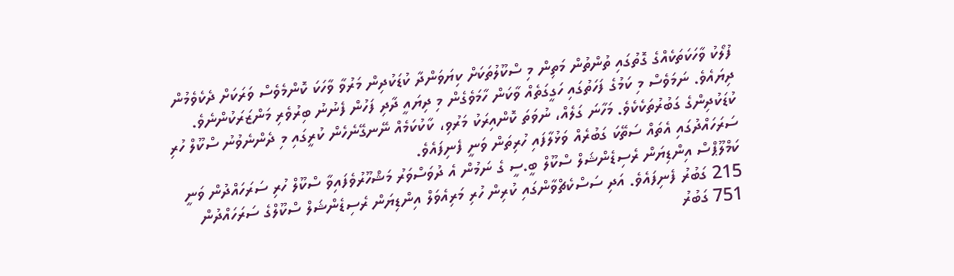ފުލޯކު ވާހަކަތަކެއްގެ ގޮތުގައި ތުންތުން މަތިން މި ސްކޫލުތަކަށް ކިޔަވަންދާ ކުޑަކުދިން މަރުވާ ވާހަކަ ކޮންމެވެސް ވަރަކަށް ދެކެވެމުން ދިޔައެވެ. ނަމަވެސް މި ކަމުގެ ފަހަތުގައި ހަގީގަތެއް ވާކަން ހާމަވެގެން މި ދިޔައީ ދާދި ފަހުން ފެނުނު ބިރުވެރި މަންޒަރަކުންނެވެ. ކުޑަކުދިންގެ ގަބުރުތަކެކެވެ. މަހާނަ ގަލެއް، ނުވަތަ ކޮންއިރަކު މަރުވި، ކާކުކަމެއް ނޭނގޭނެހެން ކުރީގައި މި ދެންނެވުނު ސްކޫލް ހުރި ސަރަހައްދުގައި އެތައް ސަތޭކަ ގަބުރެއް ވަޅުލާފައި ހުރިތަން ވަނީ ފެނިފައެވެ.
ކަމްލޫޕްސް އިންޑިޔަން ރެސިޑެންޝަލް ސްކޫލް ބީ.ސީ ގެ ނަމުން އެ ދުވަސްވަރު މަޝްހޫރުވެފައިވާ ސްކޫލް ހުރި ސަރަހައްދުން ވަނީ 215 ގަބުރު ފެނިފައެވެ. އަދި ސަސްކެޗްވާންގައި ކުރިން ހުރި މަރިއެވަލް އިންޑިޔަން ރެސިޑެންޝަލް ސްކޫލްގެ ސަރަހައްދުން 751 ގަބުރު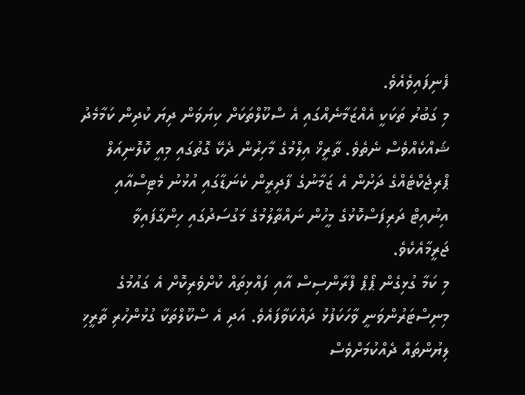ފެނިފައިވެއެވެ.
މި ގަބުރު ތަކަކީ އެއްޒަމާނެއްގައި އެ ސްކޫލްތަކަށް ކިޔަވަން ދިޔަ ކުދިން ކަމާމެދު ޝައްކެއްވެސް ނެތެވެ. ތާރީޚް އިލްމުގެ މާހިރުން ދެކޭ ގޮތުގައި މިއީ ކޮލޮނިއަލް ޕްރިޖެކްޓެއްގެ ދަށުން އެ ޒަމާނުގެ ފާދިރީން ކެނަޑާގައި އުޅުނު މެޓިސްއާއި އިނުއިޓް ދަރިފަސްކޮޅުގެ މީހުން ނައްތާލުމުގެ މަގުސަދުގައި ހިންގާފައިވާ ޖަރީމާއެކެވެ.
މި ކަމާ ގުޅިގެން ޕޯޕް ފްރާންސިސް އާއި ފައްޅިތައް ކުށްވެރިކޮށް އެ ގައުމުގެ މިނިސްޓަރުންވަނީ ވާހަކަފުޅު ދައްކަވާފައެވެ. އަދި އެ ސްކޫލްތަކާ ގުޅުންހުރި ތާރީޚި ލިޔުންތައް ދެއްކުމަށްވެސް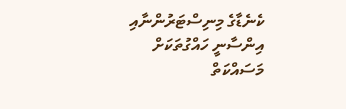ކެނެޑާގެ މިނިސްޓަރުންނާއި އިންސާނީ ހައްގުތަކަށް މަސައްކަތް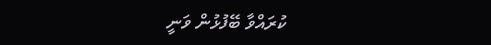ކުރައްވާ ބޭފުޅުން ވަނީ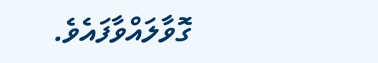ގޮވާލައްވާފައެވެ.